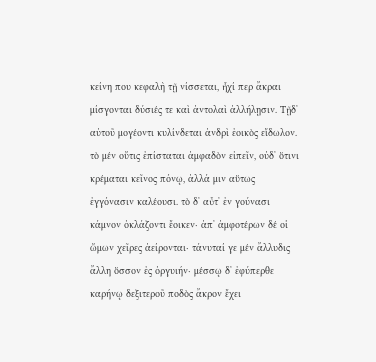κείνη που κεφαλὴ τῇ νίσσεται, ἧχί περ ἄκραι μίσγονται δύσιές τε καὶ ἀντολαὶ ἀλλήλῃσιν. Τῇδʼ αὐτοῦ μογέοντι κυλίνδεται ἀνδρὶ ἐοικὸς εἴδωλον. τὸ μέν οὔτις ἐπίσταται ἀμφαδὸν εἰπεῖν, οὐδʼ ὅτινι κρέμαται κεῖνος πόνῳ, ἀλλά μιν αὕτως ἐγγόνασιν καλέουσι. τὸ δʼ αὖτʼ ἐν γούνασι κάμνον ὀκλάζοντι ἔοικεν· ἀπʼ ἀμφοτέρων δέ οἱ ὤμων χεῖρες ἀείρονται· τάνυταί γε μέν ἄλλυδις ἄλλη ὅσσον ἐς ὀργυιήν· μέσσῳ δʼ ἐφύπερθε καρήνῳ δεξιτεροῦ ποδὸς ἄκρον ἔχει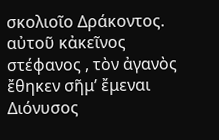σκολιοῖο Δράκοντος. αὐτοῦ κἀκεῖνος στέφανος , τὸν ἀγανὸς ἔθηκεν σῆμʼ ἔμεναι Διόνυσος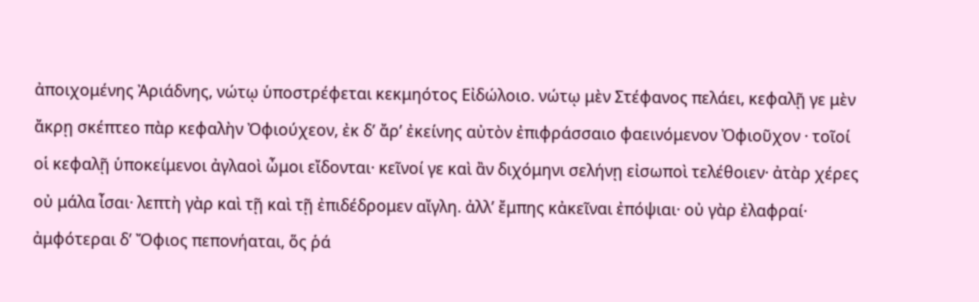ἀποιχομένης Ἀριάδνης, νώτῳ ὑποστρέφεται κεκμηότος Εἰδώλοιο. νώτῳ μὲν Στέφανος πελάει, κεφαλῇ γε μὲν ἄκρῃ σκέπτεο πὰρ κεφαλὴν Ὀφιούχεον, ἐκ δʼ ἄρʼ ἐκείνης αὐτὸν ἐπιφράσσαιο φαεινόμενον Ὀφιοῦχον · τοῖοί οἱ κεφαλῇ ὑποκείμενοι ἀγλαοὶ ὦμοι εἴδονται· κεῖνοί γε καὶ ἂν διχόμηνι σελήνῃ εἰσωποὶ τελέθοιεν· ἀτὰρ χέρες οὐ μάλα ἶσαι· λεπτὴ γὰρ καὶ τῇ καὶ τῇ ἐπιδέδρομεν αἴγλη. ἀλλʼ ἔμπης κἀκεῖναι ἐπόψιαι· οὐ γὰρ ἐλαφραί· ἀμφότεραι δʼ Ὄφιος πεπονήαται, ὅς ῥά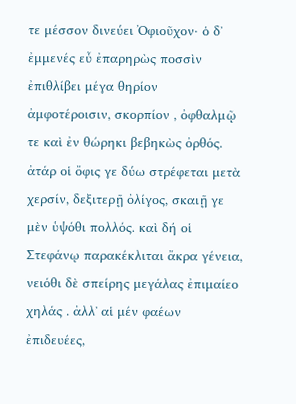τε μέσσον δινεύει Ὀφιοῦχον· ὁ δʼ ἐμμενές εὖ ἐπαρηρὼς ποσσὶν ἐπιθλίβει μέγα θηρίον ἀμφοτέροισιν, σκορπίον , ὀφθαλμῷ τε καὶ ἐν θώρηκι βεβηκὼς ὀρθός. ἀτάρ οἱ ὄφις γε δύω στρέφεται μετὰ χερσίν, δεξιτερῇ ὀλίγος, σκαιῇ γε μὲν ὑψόθι πολλός. καὶ δή οἱ Στεφάνῳ παρακέκλιται ἄκρα γένεια, νειόθι δὲ σπείρης μεγάλας ἐπιμαίεο χηλάς . ἀλλʼ αἱ μέν φαέων ἐπιδευέες,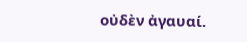οὐδὲν ἀγαυαί.